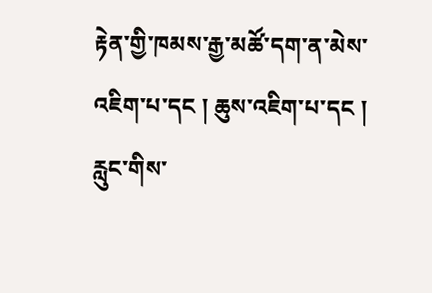རྟེན་གྱི་ཁམས་རྒྱ་མཚོ་དག་ན་མེས་འཇིག་པ་དང ། ཆུས་འཇིག་པ་དང ། རླུང་གིས་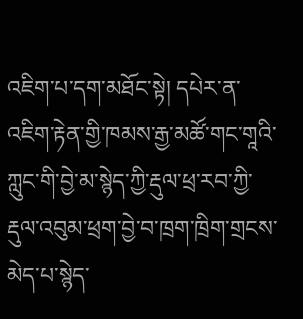འཇིག་པ་དག་མཐོང་སྟེ། དཔེར་ན་འཇིག་རྟེན་གྱི་ཁམས་རྒྱ་མཚོ་གང་གཱའི་ཀླུང་གི་བྱེ་མ་སྙེད་ཀྱི་རྡུལ་ཕྲ་རབ་ཀྱི་རྡུལ་འབུམ་ཕྲག་བྱེ་བ་ཁྲག་ཁྲིག་གྲངས་མེད་པ་སྙེད་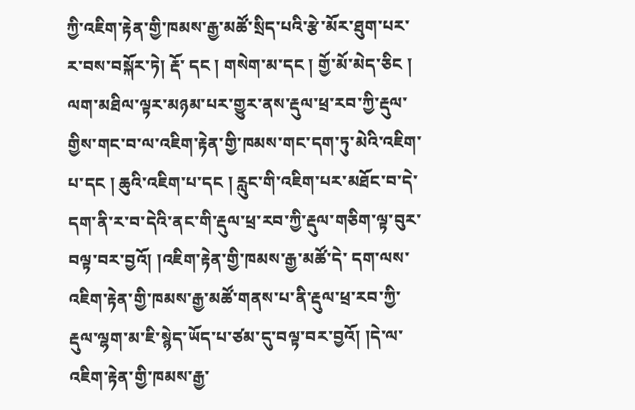ཀྱི་འཇིག་རྟེན་གྱི་ཁམས་རྒྱ་མཚོ་སྲིད་པའི་རྩེ་མོར་ཐུག་པར་ར་བས་བསྐོར་ཏེ། རྡོ་ དང ། གསེག་མ་དང ། གྱོ་མོ་མེད་ཅིང ། ལག་མཐིལ་ལྟར་མཉམ་པར་གྱུར་ནས་རྡུལ་ཕྲ་རབ་ཀྱི་རྡུལ་གྱིས་གང་བ་ལ་འཇིག་རྟེན་གྱི་ཁམས་གང་དག་ཏུ་མེའི་འཇིག་པ་དང ། ཆུའི་འཇིག་པ་དང ། རླུང་གི་འཇིག་པར་མཐོང་བ་དེ་དག་ནི་ར་བ་དེའི་ནང་གི་རྡུལ་ཕྲ་རབ་ཀྱི་རྡུལ་གཅིག་ལྟ་བུར་བལྟ་བར་བྱའོ། །འཇིག་རྟེན་གྱི་ཁམས་རྒྱ་མཚོ་དེ་ དག་ལས་འཇིག་རྟེན་གྱི་ཁམས་རྒྱ་མཚོ་གནས་པ་ནི་རྡུལ་ཕྲ་རབ་ཀྱི་རྡུལ་ལྷག་མ་ཇི་སྙེད་ཡོད་པ་ཙམ་དུ་བལྟ་བར་བྱའོ། །དེ་ལ་འཇིག་རྟེན་གྱི་ཁམས་རྒྱ་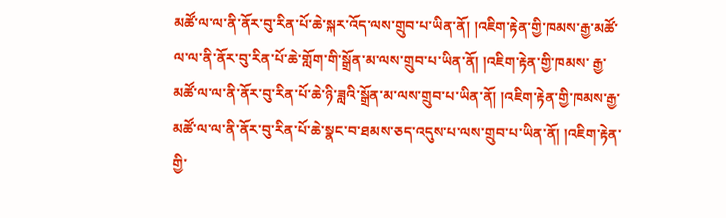མཚོ་ལ་ལ་ནི་ནོར་བུ་རིན་པོ་ཆེ་སྐར་འོད་ལས་གྲུབ་པ་ཡིན་ནོ། །འཇིག་རྟེན་གྱི་ཁམས་རྒྱ་མཚོ་ལ་ལ་ནི་ནོར་བུ་རིན་པོ་ཆེ་གློག་གི་སྒྲོན་མ་ལས་གྲུབ་པ་ཡིན་ནོ། །འཇིག་རྟེན་གྱི་ཁམས་ རྒྱ་མཚོ་ལ་ལ་ནི་ནོར་བུ་རིན་པོ་ཆེ་ཉི་ཟླའི་སྒྲོན་མ་ལས་གྲུབ་པ་ཡིན་ནོ། །འཇིག་རྟེན་གྱི་ཁམས་རྒྱ་མཚོ་ལ་ལ་ནི་ནོར་བུ་རིན་པོ་ཆེ་སྣང་བ་ཐམས་ཅད་འདུས་པ་ལས་གྲུབ་པ་ཡིན་ནོ། །འཇིག་རྟེན་གྱི་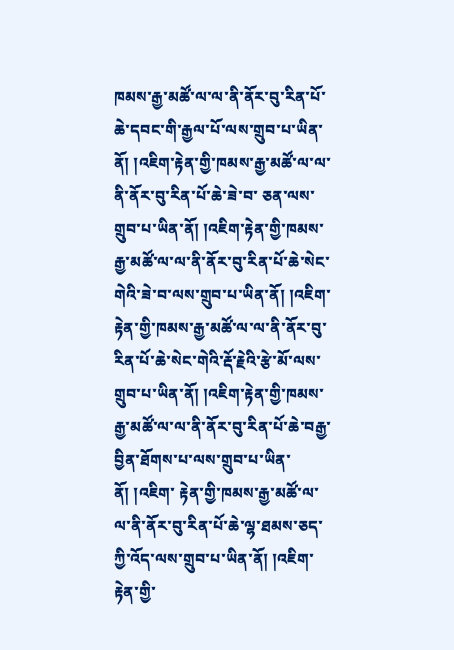ཁམས་རྒྱ་མཚོ་ལ་ལ་ནི་ནོར་བུ་རིན་པོ་ཆེ་དབང་གི་རྒྱལ་པོ་ལས་གྲུབ་པ་ཡིན་ནོ། །འཇིག་རྟེན་གྱི་ཁམས་རྒྱ་མཚོ་ལ་ལ་ནི་ནོར་བུ་རིན་པོ་ཆེ་ཟེ་བ་ ཅན་ལས་གྲུབ་པ་ཡིན་ནོ། །འཇིག་རྟེན་གྱི་ཁམས་རྒྱ་མཚོ་ལ་ལ་ནི་ནོར་བུ་རིན་པོ་ཆེ་སེང་གེའི་ཟེ་བ་ལས་གྲུབ་པ་ཡིན་ནོ། །འཇིག་རྟེན་གྱི་ཁམས་རྒྱ་མཚོ་ལ་ལ་ནི་ནོར་བུ་རིན་པོ་ཆེ་སེང་གེའི་རྡོ་རྗེའི་རྩེ་མོ་ལས་གྲུབ་པ་ཡིན་ནོ། །འཇིག་རྟེན་གྱི་ཁམས་རྒྱ་མཚོ་ལ་ལ་ནི་ནོར་བུ་རིན་པོ་ཆེ་བརྒྱ་བྱིན་ཐོགས་པ་ལས་གྲུབ་པ་ཡིན་ནོ། །འཇིག་ རྟེན་གྱི་ཁམས་རྒྱ་མཚོ་ལ་ལ་ནི་ནོར་བུ་རིན་པོ་ཆེ་ལྷ་ཐམས་ཅད་ཀྱི་འོད་ལས་གྲུབ་པ་ཡིན་ནོ། །འཇིག་རྟེན་གྱི་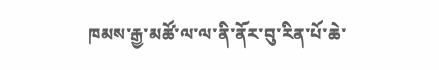ཁམས་རྒྱ་མཚོ་ལ་ལ་ནི་ནོར་བུ་རིན་པོ་ཆེ་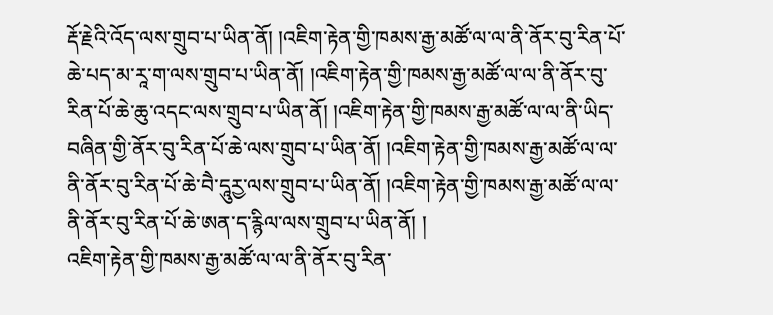རྡོ་རྗེའི་འོད་ལས་གྲུབ་པ་ཡིན་ནོ། །འཇིག་རྟེན་གྱི་ཁམས་རྒྱ་མཚོ་ལ་ལ་ནི་ནོར་བུ་རིན་པོ་ཆེ་པད་མ་རཱ་ག་ལས་གྲུབ་པ་ཡིན་ནོ། །འཇིག་རྟེན་གྱི་ཁམས་རྒྱ་མཚོ་ལ་ལ་ནི་ནོར་བུ་ རིན་པོ་ཆེ་ཆུ་འདང་ལས་གྲུབ་པ་ཡིན་ནོ། །འཇིག་རྟེན་གྱི་ཁམས་རྒྱ་མཚོ་ལ་ལ་ནི་ཡིད་བཞིན་གྱི་ནོར་བུ་རིན་པོ་ཆེ་ལས་གྲུབ་པ་ཡིན་ནོ། །འཇིག་རྟེན་གྱི་ཁམས་རྒྱ་མཚོ་ལ་ལ་ནི་ནོར་བུ་རིན་པོ་ཆེ་བཻ་དཱུརྱ་ལས་གྲུབ་པ་ཡིན་ནོ། །འཇིག་རྟེན་གྱི་ཁམས་རྒྱ་མཚོ་ལ་ལ་ནི་ནོར་བུ་རིན་པོ་ཆེ་ཨན་ད་རྙིལ་ལས་གྲུབ་པ་ཡིན་ནོ། །
འཇིག་རྟེན་གྱི་ཁམས་རྒྱ་མཚོ་ལ་ལ་ནི་ནོར་བུ་རིན་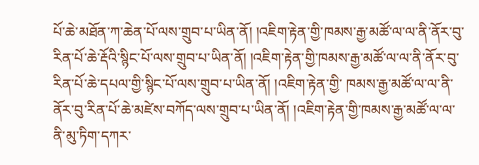པོ་ཆེ་མཐོན་ཀ་ཆེན་པོ་ལས་གྲུབ་པ་ཡིན་ནོ། །འཇིག་རྟེན་གྱི་ཁམས་རྒྱ་མཚོ་ལ་ལ་ནི་ནོར་བུ་རིན་པོ་ཆེ་རྡོའི་སྙིང་པོ་ལས་གྲུབ་པ་ཡིན་ནོ། །འཇིག་རྟེན་གྱི་ཁམས་རྒྱ་མཚོ་ལ་ལ་ནི་ནོར་བུ་རིན་པོ་ཆེ་དཔལ་གྱི་སྙིང་པོ་ལས་གྲུབ་པ་ཡིན་ནོ། །འཇིག་རྟེན་གྱི་ ཁམས་རྒྱ་མཚོ་ལ་ལ་ནི་ནོར་བུ་རིན་པོ་ཆེ་མཛེས་བཀོད་ལས་གྲུབ་པ་ཡིན་ནོ། །འཇིག་རྟེན་གྱི་ཁམས་རྒྱ་མཚོ་ལ་ལ་ནི་མུ་ཏིག་དཀར་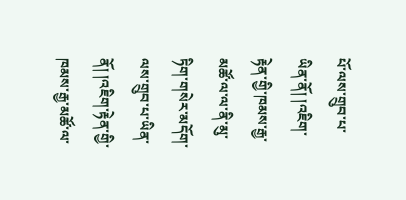པོ་ལས་གྲུབ་པ་ཡིན་ནོ། །འཇིག་རྟེན་གྱི་ཁམས་རྒྱ་མཚོ་ལ་ལ་ནི་མུ་ཏིག་གསེར་མདོག་ལས་གྲུབ་པ་ཡིན་ནོ། །འཇིག་རྟེན་གྱི་ཁམས་རྒྱ་མཚོ་ལ་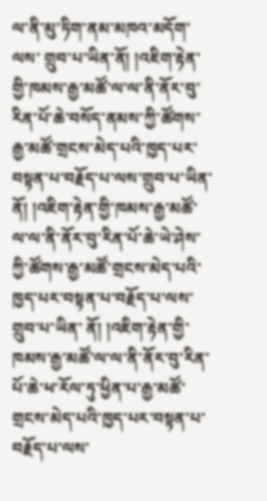ལ་ནི་མུ་ཏིག་ནམ་མཁའ་མདོག་ལས་ གྲུབ་པ་ཡིན་ནོ། །འཇིག་རྟེན་གྱི་ཁམས་རྒྱ་མཚོ་ལ་ལ་ནི་ནོར་བུ་རིན་པོ་ཆེ་བསོད་ནམས་ཀྱི་ཚོགས་རྒྱ་མཚོ་གྲངས་མེད་པའི་ཁྱད་པར་བསྟན་པ་བརྗོད་པ་ལས་གྲུབ་པ་ཡིན་ནོ། །འཇིག་རྟེན་གྱི་ཁམས་རྒྱ་མཚོ་ལ་ལ་ནི་ནོར་བུ་རིན་པོ་ཆེ་ཡེ་ཤེས་ཀྱི་ཚོགས་རྒྱ་མཚོ་གྲངས་མེད་པའི་ཁྱད་པར་བསྟན་པ་བརྗོད་པ་ལས་གྲུབ་པ་ཡིན་ ནོ། །འཇིག་རྟེན་གྱི་ཁམས་རྒྱ་མཚོ་ལ་ལ་ནི་ནོར་བུ་རིན་པོ་ཆེ་ཕ་རོལ་ཏུ་ཕྱིན་པ་རྒྱ་མཚོ་གྲངས་མེད་པའི་ཁྱད་པར་བསྟན་པ་བརྗོད་པ་ལས་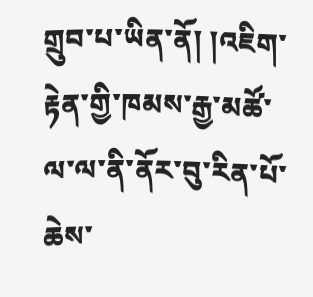གྲུབ་པ་ཡིན་ནོ། །འཇིག་རྟེན་གྱི་ཁམས་རྒྱ་མཚོ་ལ་ལ་ནི་ནོར་བུ་རིན་པོ་ཆེས་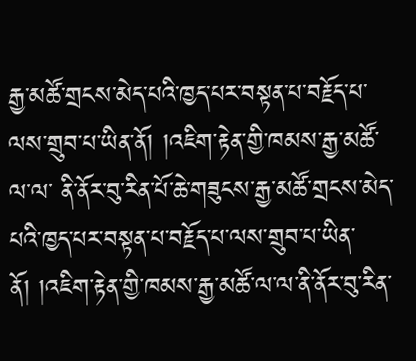རྒྱ་མཚོ་གྲངས་མེད་པའི་ཁྱད་པར་བསྟན་པ་བརྗོད་པ་ལས་གྲུབ་པ་ཡིན་ནོ། །འཇིག་རྟེན་གྱི་ཁམས་རྒྱ་མཚོ་ལ་ལ་ ནི་ནོར་བུ་རིན་པོ་ཆེ་གཟུངས་རྒྱ་མཚོ་གྲངས་མེད་པའི་ཁྱད་པར་བསྟན་པ་བརྗོད་པ་ལས་གྲུབ་པ་ཡིན་ནོ། །འཇིག་རྟེན་གྱི་ཁམས་རྒྱ་མཚོ་ལ་ལ་ནི་ནོར་བུ་རིན་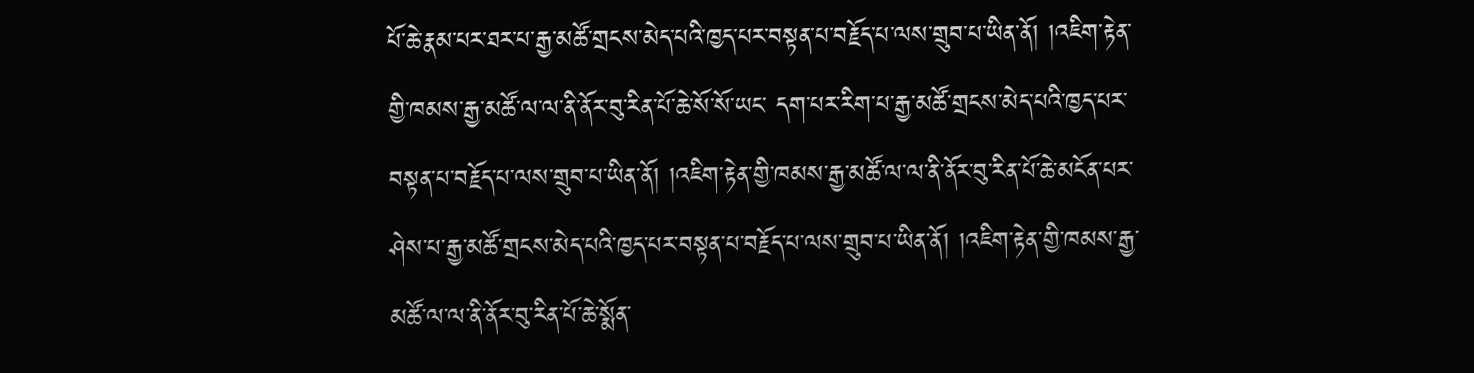པོ་ཆེ་རྣམ་པར་ཐར་པ་རྒྱ་མཚོ་གྲངས་མེད་པའི་ཁྱད་པར་བསྟན་པ་བརྗོད་པ་ལས་གྲུབ་པ་ཡིན་ནོ། །འཇིག་རྟེན་གྱི་ཁམས་རྒྱ་མཚོ་ལ་ལ་ནི་ནོར་བུ་རིན་པོ་ཆེ་སོ་སོ་ཡང་ དག་པར་རིག་པ་རྒྱ་མཚོ་གྲངས་མེད་པའི་ཁྱད་པར་བསྟན་པ་བརྗོད་པ་ལས་གྲུབ་པ་ཡིན་ནོ། །འཇིག་རྟེན་གྱི་ཁམས་རྒྱ་མཚོ་ལ་ལ་ནི་ནོར་བུ་རིན་པོ་ཆེ་མངོན་པར་ཤེས་པ་རྒྱ་མཚོ་གྲངས་མེད་པའི་ཁྱད་པར་བསྟན་པ་བརྗོད་པ་ལས་གྲུབ་པ་ཡིན་ནོ། །འཇིག་རྟེན་གྱི་ཁམས་རྒྱ་མཚོ་ལ་ལ་ནི་ནོར་བུ་རིན་པོ་ཆེ་སྨོན་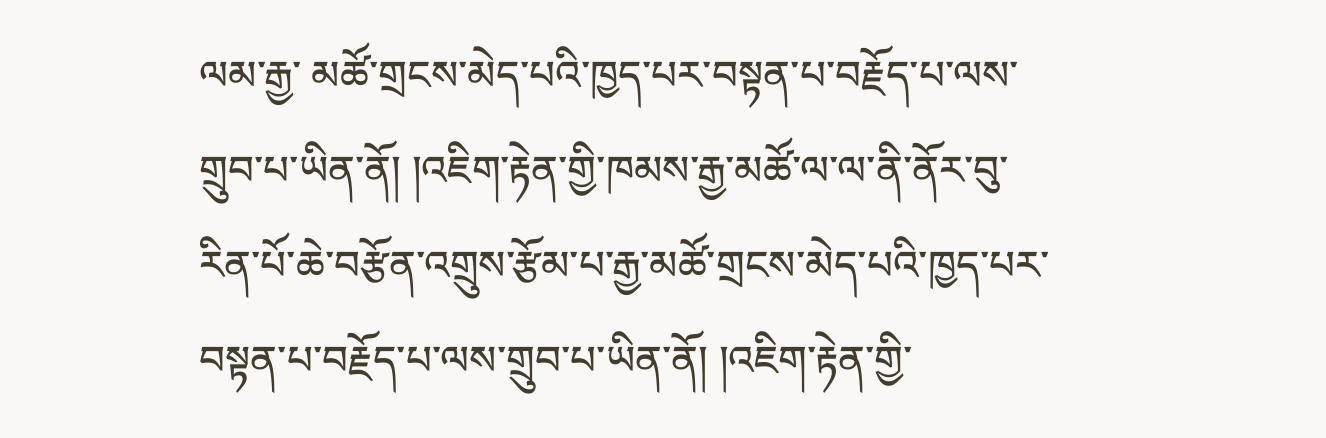ལམ་རྒྱ་ མཚོ་གྲངས་མེད་པའི་ཁྱད་པར་བསྟན་པ་བརྗོད་པ་ལས་གྲུབ་པ་ཡིན་ནོ། །འཇིག་རྟེན་གྱི་ཁམས་རྒྱ་མཚོ་ལ་ལ་ནི་ནོར་བུ་རིན་པོ་ཆེ་བརྩོན་འགྲུས་རྩོམ་པ་རྒྱ་མཚོ་གྲངས་མེད་པའི་ཁྱད་པར་བསྟན་པ་བརྗོད་པ་ལས་གྲུབ་པ་ཡིན་ནོ། །འཇིག་རྟེན་གྱི་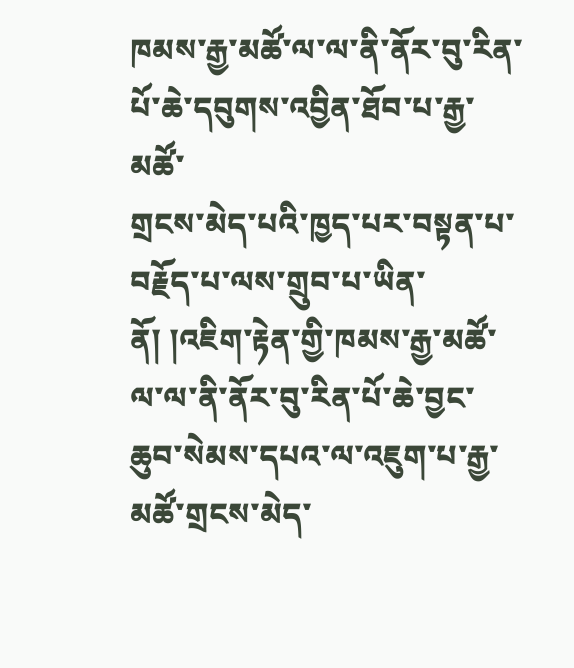ཁམས་རྒྱ་མཚོ་ལ་ལ་ནི་ནོར་བུ་རིན་པོ་ཆེ་དབུགས་འབྱིན་ཐོབ་པ་རྒྱ་མཚོ་
གྲངས་མེད་པའི་ཁྱད་པར་བསྟན་པ་བརྗོད་པ་ལས་གྲུབ་པ་ཡིན་ནོ། །འཇིག་རྟེན་གྱི་ཁམས་རྒྱ་མཚོ་ལ་ལ་ནི་ནོར་བུ་རིན་པོ་ཆེ་བྱང་ཆུབ་སེམས་དཔའ་ལ་འཇུག་པ་རྒྱ་མཚོ་གྲངས་མེད་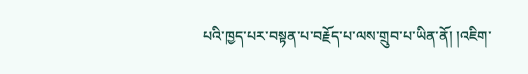པའི་ཁྱད་པར་བསྟན་པ་བརྗོད་པ་ལས་གྲུབ་པ་ཡིན་ནོ། །འཇིག་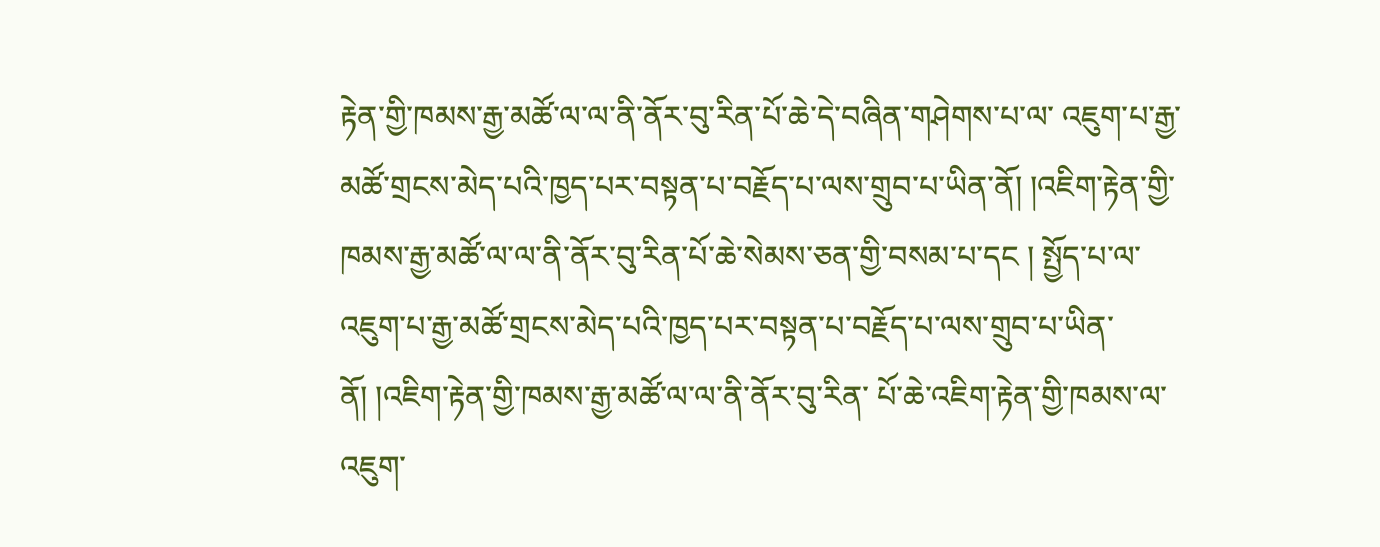རྟེན་གྱི་ཁམས་རྒྱ་མཚོ་ལ་ལ་ནི་ནོར་བུ་རིན་པོ་ཆེ་དེ་བཞིན་གཤེགས་པ་ལ་ འཇུག་པ་རྒྱ་མཚོ་གྲངས་མེད་པའི་ཁྱད་པར་བསྟན་པ་བརྗོད་པ་ལས་གྲུབ་པ་ཡིན་ནོ། །འཇིག་རྟེན་གྱི་ཁམས་རྒྱ་མཚོ་ལ་ལ་ནི་ནོར་བུ་རིན་པོ་ཆེ་སེམས་ཅན་གྱི་བསམ་པ་དང ། སྤྱོད་པ་ལ་འཇུག་པ་རྒྱ་མཚོ་གྲངས་མེད་པའི་ཁྱད་པར་བསྟན་པ་བརྗོད་པ་ལས་གྲུབ་པ་ཡིན་ནོ། །འཇིག་རྟེན་གྱི་ཁམས་རྒྱ་མཚོ་ལ་ལ་ནི་ནོར་བུ་རིན་ པོ་ཆེ་འཇིག་རྟེན་གྱི་ཁམས་ལ་འཇུག་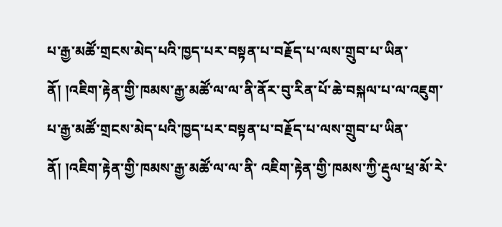པ་རྒྱ་མཚོ་གྲངས་མེད་པའི་ཁྱད་པར་བསྟན་པ་བརྗོད་པ་ལས་གྲུབ་པ་ཡིན་ནོ། །འཇིག་རྟེན་གྱི་ཁམས་རྒྱ་མཚོ་ལ་ལ་ནི་ནོར་བུ་རིན་པོ་ཆེ་བསྐལ་པ་ལ་འཇུག་པ་རྒྱ་མཚོ་གྲངས་མེད་པའི་ཁྱད་པར་བསྟན་པ་བརྗོད་པ་ལས་གྲུབ་པ་ཡིན་ནོ། །འཇིག་རྟེན་གྱི་ཁམས་རྒྱ་མཚོ་ལ་ལ་ནི་ འཇིག་རྟེན་གྱི་ཁམས་ཀྱི་རྡུལ་ཕྲ་མོ་རེ་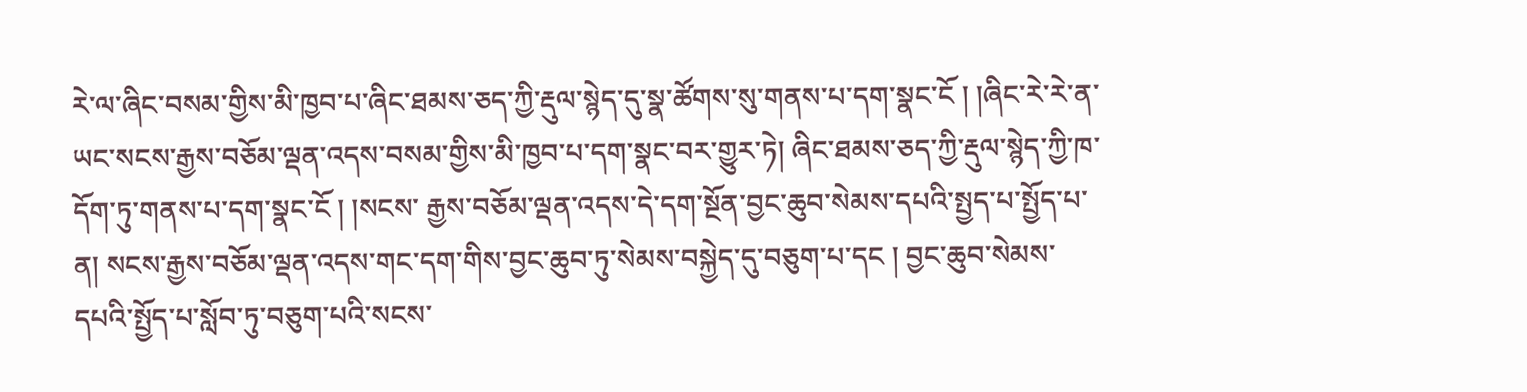རེ་ལ་ཞིང་བསམ་གྱིས་མི་ཁྱབ་པ་ཞིང་ཐམས་ཅད་ཀྱི་རྡུལ་སྙེད་དུ་སྣ་ཚོགས་སུ་གནས་པ་དག་སྣང་ངོ ། །ཞིང་རེ་རེ་ན་ཡང་སངས་རྒྱས་བཅོམ་ལྡན་འདས་བསམ་གྱིས་མི་ཁྱབ་པ་དག་སྣང་བར་གྱུར་ཏེ། ཞིང་ཐམས་ཅད་ཀྱི་རྡུལ་སྙེད་ཀྱི་ཁ་དོག་ཏུ་གནས་པ་དག་སྣང་ངོ ། །སངས་ རྒྱས་བཅོམ་ལྡན་འདས་དེ་དག་སྔོན་བྱང་ཆུབ་སེམས་དཔའི་སྤྱད་པ་སྤྱོད་པ་ན། སངས་རྒྱས་བཅོམ་ལྡན་འདས་གང་དག་གིས་བྱང་ཆུབ་ཏུ་སེམས་བསྐྱེད་དུ་བཅུག་པ་དང ། བྱང་ཆུབ་སེམས་དཔའི་སྤྱོད་པ་སློབ་ཏུ་བཅུག་པའི་སངས་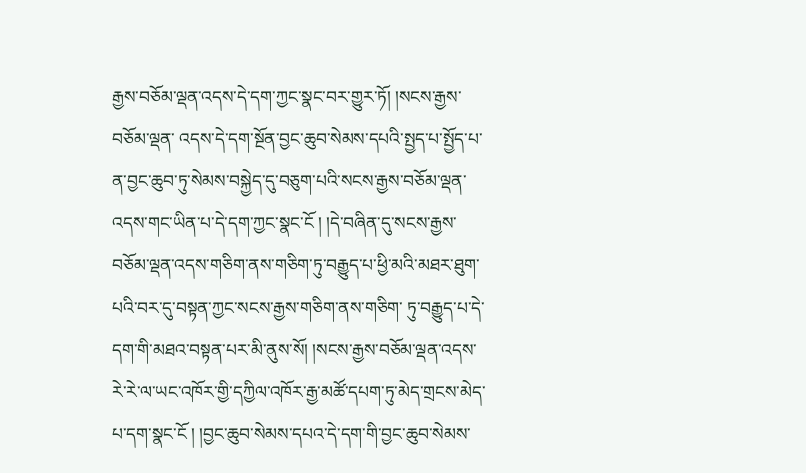རྒྱས་བཅོམ་ལྡན་འདས་དེ་དག་ཀྱང་སྣང་བར་གྱུར་ཏོ། །སངས་རྒྱས་བཅོམ་ལྡན་ འདས་དེ་དག་སྔོན་བྱང་ཆུབ་སེམས་དཔའི་སྤྱད་པ་སྤྱོད་པ་ན་བྱང་ཆུབ་ཏུ་སེམས་བསྐྱེད་དུ་བཅུག་པའི་སངས་རྒྱས་བཅོམ་ལྡན་འདས་གང་ཡིན་པ་དེ་དག་ཀྱང་སྣང་ངོ ། །དེ་བཞིན་དུ་སངས་རྒྱས་བཅོམ་ལྡན་འདས་གཅིག་ནས་གཅིག་ཏུ་བརྒྱུད་པ་ཕྱི་མའི་མཐར་ཐུག་པའི་བར་དུ་བསྟན་ཀྱང་སངས་རྒྱས་གཅིག་ནས་གཅིག་ ཏུ་བརྒྱུད་པ་དེ་དག་གི་མཐའ་བསྟན་པར་མི་ནུས་སོ། །སངས་རྒྱས་བཅོམ་ལྡན་འདས་རེ་རེ་ལ་ཡང་འཁོར་གྱི་དཀྱིལ་འཁོར་རྒྱ་མཚོ་དཔག་ཏུ་མེད་གྲངས་མེད་པ་དག་སྣང་ངོ ། །བྱང་ཆུབ་སེམས་དཔའ་དེ་དག་གི་བྱང་ཆུབ་སེམས་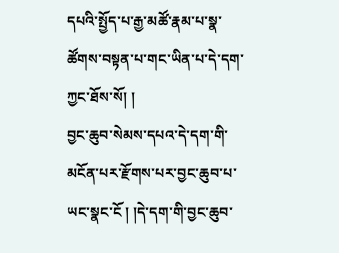དཔའི་སྤྱོད་པ་རྒྱ་མཚོ་རྣམ་པ་སྣ་ཚོགས་བསྟན་པ་གང་ཡིན་པ་དེ་དག་ཀྱང་ཐོས་སོ། །
བྱང་ཆུབ་སེམས་དཔའ་དེ་དག་གི་མངོན་པར་རྫོགས་པར་བྱང་ཆུབ་པ་ཡང་སྣང་ངོ ། །དེ་དག་གི་བྱང་ཆུབ་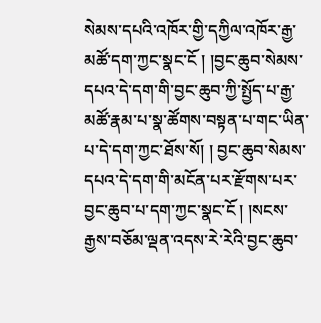སེམས་དཔའི་འཁོར་གྱི་དཀྱིལ་འཁོར་རྒྱ་མཚོ་དག་ཀྱང་སྣང་ངོ ། །བྱང་ཆུབ་སེམས་དཔའ་དེ་དག་གི་བྱང་ཆུབ་ཀྱི་སྤྱོད་པ་རྒྱ་མཚོ་རྣམ་པ་སྣ་ཚོགས་བསྟན་པ་གང་ཡིན་པ་དེ་དག་ཀྱང་ཐོས་སོ། ། བྱང་ཆུབ་སེམས་དཔའ་དེ་དག་གི་མངོན་པར་རྫོགས་པར་བྱང་ཆུབ་པ་དག་ཀྱང་སྣང་ངོ ། །སངས་རྒྱས་བཅོམ་ལྡན་འདས་རེ་རེའི་བྱང་ཆུབ་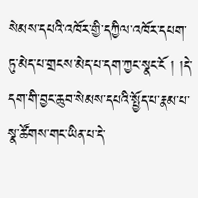སེམས་དཔའི་འཁོར་གྱི་དཀྱིལ་འཁོར་དཔག་ཏུ་མེད་པ་གྲངས་མེད་པ་དག་ཀྱང་སྣང་ངོ ། །དེ་དག་གི་བྱང་ཆུབ་སེམས་དཔའི་སྤྱོད་པ་རྣམ་པ་སྣ་ཚོགས་གང་ཡིན་པ་དེ་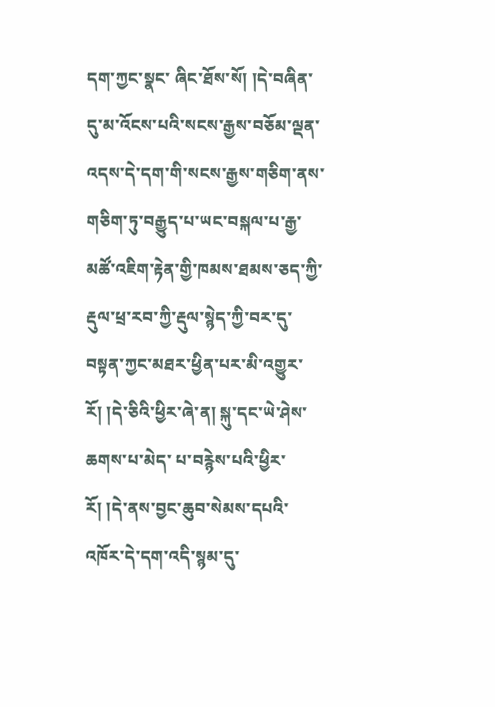དག་ཀྱང་སྣང་ ཞིང་ཐོས་སོ། །དེ་བཞིན་དུ་མ་འོངས་པའི་སངས་རྒྱས་བཅོམ་ལྡན་འདས་དེ་དག་གི་སངས་རྒྱས་གཅིག་ནས་གཅིག་ཏུ་བརྒྱུད་པ་ཡང་བསྐལ་པ་རྒྱ་མཚོ་འཇིག་རྟེན་གྱི་ཁམས་ཐམས་ཅད་ཀྱི་རྡུལ་ཕྲ་རབ་ཀྱི་རྡུལ་སྙེད་ཀྱི་བར་དུ་བསྟན་ཀྱང་མཐར་ཕྱིན་པར་མི་འགྱུར་རོ། །དེ་ཅིའི་ཕྱིར་ཞེ་ན། སྐུ་དང་ཡེ་ཤེས་ཆགས་པ་མེད་ པ་བརྙེས་པའི་ཕྱིར་རོ། །དེ་ནས་བྱང་ཆུབ་སེམས་དཔའི་འཁོར་དེ་དག་འདི་སྙམ་དུ་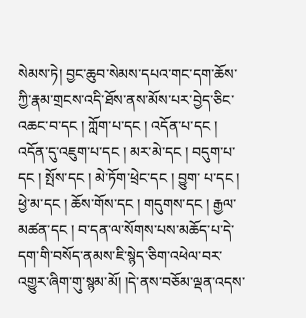སེམས་ཏེ། བྱང་ཆུབ་སེམས་དཔའ་གང་དག་ཆོས་ཀྱི་རྣམ་གྲངས་འདི་ཐོས་ནས་མོས་པར་བྱེད་ཅིང་འཆང་བ་དང ། ཀློག་པ་དང ། འདོན་པ་དང ། འདོན་དུ་འཇུག་པ་དང ། མར་མེ་དང ། བདུག་པ་དང ། སྤོས་དང ། མེ་ཏོག་ཕྲེང་དང ། བྱུག་ པ་དང ། ཕྱེ་མ་དང ། ཆོས་གོས་དང ། གདུགས་དང ། རྒྱལ་མཚན་དང ། བ་དན་ལ་སོགས་པས་མཆོད་པ་དེ་དག་གི་བསོད་ནམས་ཇི་སྙེད་ཅིག་འཕེལ་བར་འགྱུར་ཞིག་གུ་སྙམ་མོ། །དེ་ནས་བཅོམ་ལྡན་འདས་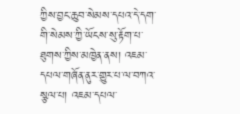ཀྱིས་བྱང་ཆུབ་སེམས་དཔའ་དེ་དག་གི་སེམས་ཀྱི་ཡོངས་སུ་རྟོག་པ་ཐུགས་ཀྱིས་མཁྱེན་ནས། འཇམ་ དཔལ་གཞོན་ནུར་གྱུར་པ་ལ་བཀའ་སྩལ་པ། འཇམ་དཔལ་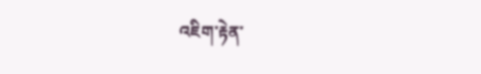འཇིག་རྟེན་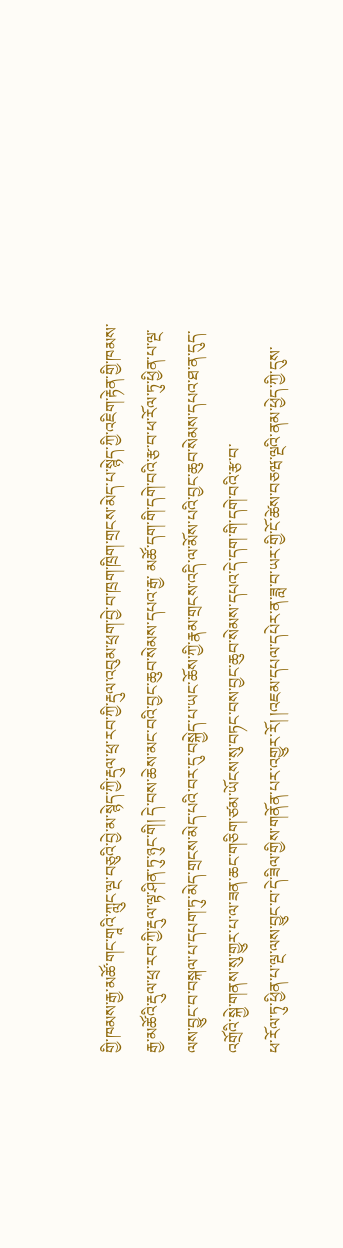གྱི་ཁམས་རྒྱ་མཚོ་གང་གཱའི་ཀླུང་ལྔ་བཅུའི་བྱེ་མ་སྙེད་ཀྱི་རྡུལ་ཕྲ་རབ་ཀྱི་རྡུལ་འབུམ་ཕྲག་བྱེ་བ་ཁྲག་ཁྲིག་གྲངས་མེད་པ་སྙེད་ཀྱི་འཇིག་རྟེན་གྱི་ཁམས་རྒྱ་མཚོའི་རྡུལ་ཕྲ་རབ་ཀྱི་རྡུལ་ལྟ་ཤིན་ཏུ་ཉུང་གི། དེ་བས་ཆེས་མང་བའི་བྱང་ཆུབ་སེམས་དཔའ་རྒྱ་ མཚོ་དག་གི་དགེ་བའི་རྩ་བ་ཕ་རོལ་ཏུ་ཕྱིན་པ་ལྔ་ལས་བྱུང་བ་བསྐལ་པ་དཔག་ཏུ་མེད་གྲངས་མེད་པའི་བར་དུ་བསྐྱེད་པ་ཡང་ཆོས་ཀྱི་རྣམ་གྲངས་འདི་ལ་མོས་པའི་བྱང་ཆུབ་སེམས་དཔའ་ཐ་ན་དུད་འགྲོའི་སྐྱེ་གནས་སུ་གྱུར་པ་ལ་ཟན་ཆང་གཅིག་ཙམ་ཡོངས་སུ་བཏང་བས་བྱང་ཆུབ་སེམས་དཔའ་དེ་དག་གི་དགེ་བའི་རྩ་བ་
ཕ་རོལ་ཏུ་ཕྱིན་པ་ལྔ་ལས་བྱུང་བ་དེ་ཟིལ་གྱིས་གནོན་པར་འགྱུར་རོ། །འཇམ་དཔལ་དཔེར་ན་ཟླ་བ་ཡར་གྱི་ངོ་ཚེས་བཅཝ་ལྔའི་ནམ་ཕྱེད་ཀྱི་དུས་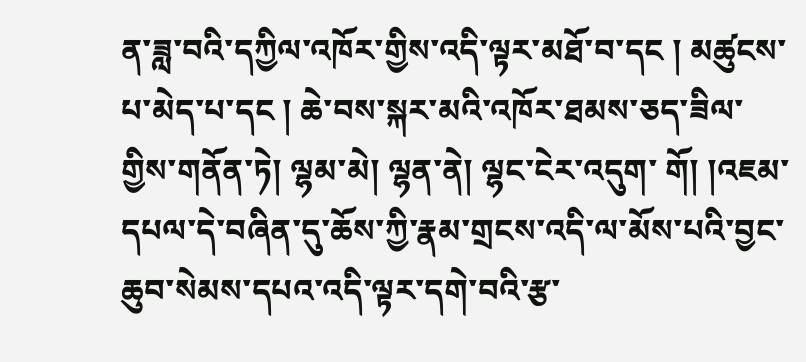ན་ཟླ་བའི་དཀྱིལ་འཁོར་གྱིས་འདི་ལྟར་མཐོ་བ་དང ། མཚུངས་པ་མེད་པ་དང ། ཆེ་བས་སྐར་མའི་འཁོར་ཐམས་ཅད་ཟིལ་གྱིས་གནོན་ཏེ། ལྷམ་མེ། ལྷན་ནེ། ལྷང་ངེར་འདུག་ གོ། །འཇམ་དཔལ་དེ་བཞིན་དུ་ཆོས་ཀྱི་རྣམ་གྲངས་འདི་ལ་མོས་པའི་བྱང་ཆུབ་སེམས་དཔའ་འདི་ལྟར་དགེ་བའི་རྩ་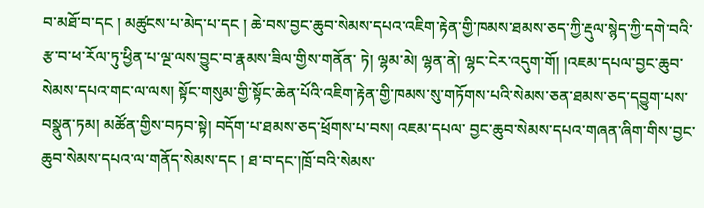བ་མཐོ་བ་དང ། མཚུངས་པ་མེད་པ་དང ། ཆེ་བས་བྱང་ཆུབ་སེམས་དཔའ་འཇིག་རྟེན་གྱི་ཁམས་ཐམས་ཅད་ཀྱི་རྡུལ་སྙེད་ཀྱི་དགེ་བའི་རྩ་བ་ཕ་རོལ་ཏུ་ཕྱིན་པ་ལྔ་ལས་བྱུང་བ་རྣམས་ཟིལ་གྱིས་གནོན་ ཏེ། ལྷམ་མེ། ལྷན་ནེ། ལྷང་ངེར་འདུག་གོ། །འཇམ་དཔལ་བྱང་ཆུབ་སེམས་དཔའ་གང་ལ་ལས། སྟོང་གསུམ་གྱི་སྟོང་ཆེན་པོའི་འཇིག་རྟེན་གྱི་ཁམས་སུ་གཏོགས་པའི་སེམས་ཅན་ཐམས་ཅད་དབྱུག་པས་བསྣུན་ཏམ། མཚོན་གྱིས་བཏབ་སྟེ། བདོག་པ་ཐམས་ཅད་ཕྲོགས་པ་བས། འཇམ་དཔལ་ བྱང་ཆུབ་སེམས་དཔའ་གཞན་ཞིག་གིས་བྱང་ཆུབ་སེམས་དཔའ་ལ་གནོད་སེམས་དང ། ཐ་བ་དང་།ཁྲོ་བའི་སེམས་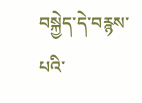བསྐྱེད་དེ་བརྙས་པའི་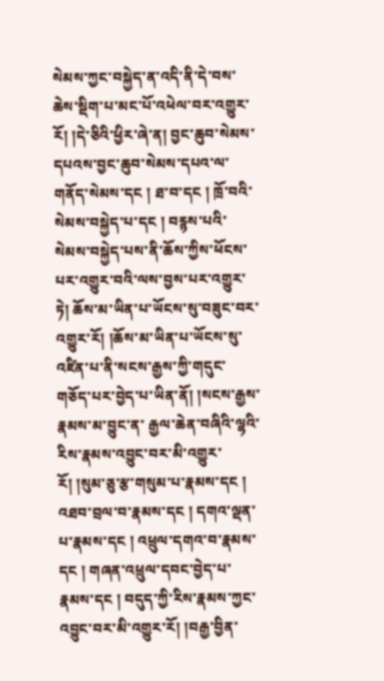སེམས་ཀྱང་བསྐྱེད་ན་འདི་ནི་དེ་བས་ཆེས་སྡིག་པ་མང་པོ་འཕེལ་བར་འགྱུར་རོ། །དེ་ཅིའི་ཕྱིར་ཞེ་ན། བྱང་ཆུབ་སེམས་དཔའས་བྱང་ཆུབ་སེམས་དཔའ་ལ་གནོད་སེམས་དང ། ཐ་བ་དང ། ཁྲོ་བའི་སེམས་བསྐྱེད་པ་དང ། བརྙས་པའི་སེམས་བསྐྱེད་པས་ནི་ཆོས་ཀྱིས་ཕོངས་པར་འགྱུར་བའི་ལས་བྱས་པར་འགྱུར་ཏེ། ཆོས་མ་ཡིན་པ་ཡོངས་སུ་བཟུང་བར་འགྱུར་རོ། །ཆོས་མ་ཡིན་པ་ཡོངས་སུ་འཛིན་པ་ནི་སངས་རྒྱས་ཀྱི་གདུང་གཅོད་པར་བྱེད་པ་ཡིན་ནོ། །སངས་རྒྱས་རྣམས་མ་བྱུང་ན་ རྒྱལ་ཆེན་བཞིའི་ལྷའི་རིས་རྣམས་འབྱུང་བར་མི་འགྱུར་རོ། །སུམ་ཅུ་རྩ་གསུམ་པ་རྣམས་དང ། འཐབ་བྲལ་བ་རྣམས་དང ། དགའ་ལྡན་པ་རྣམས་དང ། འཕྲུལ་དགའ་བ་རྣམས་དང ། གཞན་འཕྲུལ་དབང་བྱེད་པ་རྣམས་དང ། བདུད་ཀྱི་རིས་རྣམས་ཀྱང་འབྱུང་བར་མི་འགྱུར་རོ། །བརྒྱ་བྱིན་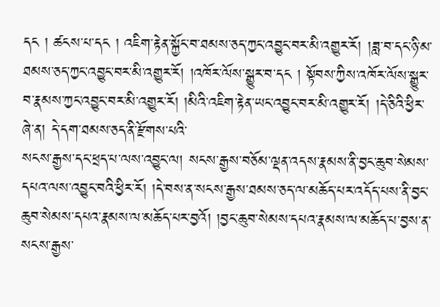དང ། ཚངས་པ་དང ། འཇིག་རྟེན་སྐྱོང་བ་ཐམས་ཅད་ཀྱང་འབྱུང་བར་མི་འགྱུར་རོ། །ཟླ་བ་དང་ཉི་མ་ཐམས་ཅད་ཀྱང་འབྱུང་བར་མི་འགྱུར་རོ། །འཁོར་ལོས་སྒྱུར་བ་དང ། སྟོབས་ཀྱིས་འཁོར་ལོས་སྒྱུར་བ་རྣམས་ཀྱང་འབྱུང་བར་མི་འགྱུར་རོ། །མིའི་འཇིག་རྟེན་ཡང་འབྱུང་བར་མི་འགྱུར་རོ། །དེ་ཅིའི་ཕྱིར་ཞེ་ན། དེ་དག་ཐམས་ཅད་ནི་རྫོགས་པའི་
སངས་རྒྱས་དང་ཕྲད་པ་ལས་འབྱུང་ལ། སངས་རྒྱས་བཅོམ་ལྡན་འདས་རྣམས་ནི་བྱང་ཆུབ་སེམས་དཔའ་ལས་འབྱུང་བའི་ཕྱིར་རོ། །དེ་བས་ན་སངས་རྒྱས་ཐམས་ཅད་ལ་མཆོད་པར་འདོད་པས་ནི་བྱང་ཆུབ་སེམས་དཔའ་རྣམས་ལ་མཆོད་པར་བྱའོ། །བྱང་ཆུབ་སེམས་དཔའ་རྣམས་ལ་མཆོད་པ་བྱས་ན་སངས་རྒྱས་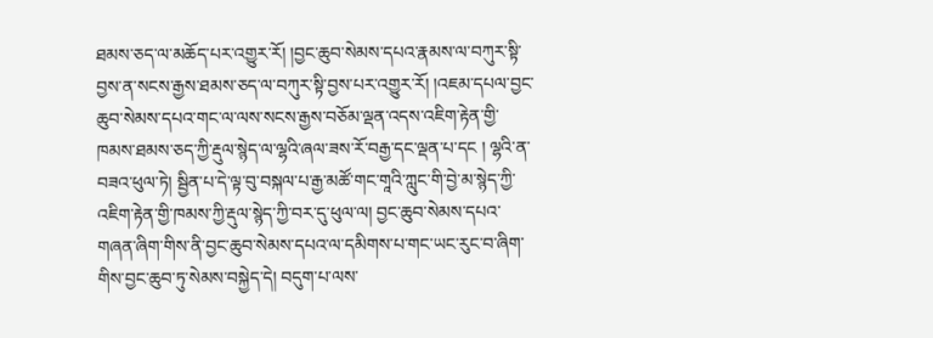ཐམས་ཅད་ལ་མཆོད་པར་འགྱུར་རོ། །བྱང་ཆུབ་སེམས་དཔའ་རྣམས་ལ་བཀུར་སྟི་བྱས་ན་སངས་རྒྱས་ཐམས་ཅད་ལ་བཀུར་སྟི་བྱས་པར་འགྱུར་རོ། །འཇམ་དཔལ་བྱང་ཆུབ་སེམས་དཔའ་གང་ལ་ལས་སངས་རྒྱས་བཅོམ་ལྡན་འདས་འཇིག་རྟེན་གྱི་ཁམས་ཐམས་ཅད་ཀྱི་རྡུལ་སྙེད་ལ་ལྷའི་ཞལ་ཟས་རོ་བརྒྱ་དང་ལྡན་པ་དང ། ལྷའི་ན་བཟའ་ཕུལ་ཏེ། སྦྱིན་པ་དེ་ལྟ་བུ་བསྐལ་པ་རྒྱ་མཚོ་གང་གཱའི་ཀླུང་གི་བྱེ་མ་སྙེད་ཀྱི་འཇིག་རྟེན་གྱི་ཁམས་ཀྱི་རྡུལ་སྙེད་ཀྱི་བར་དུ་ཕུལ་ལ། བྱང་ཆུབ་སེམས་དཔའ་གཞན་ཞིག་གིས་ནི་བྱང་ཆུབ་སེམས་དཔའ་ལ་དམིགས་པ་གང་ཡང་རུང་བ་ཞིག་གིས་བྱང་ཆུབ་ཏུ་སེམས་བསྐྱེད་དེ། བདུག་པ་ལས་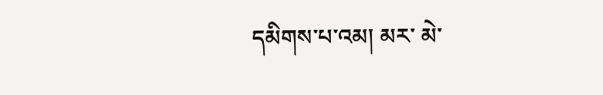དམིགས་པ་འམ། མར་ མེ་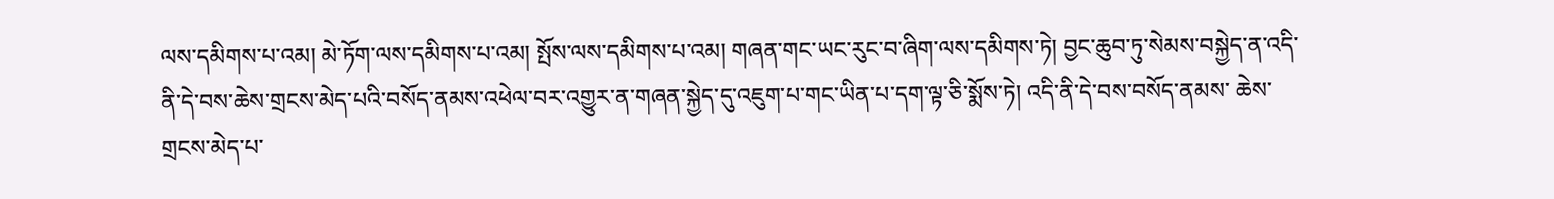ལས་དམིགས་པ་འམ། མེ་ཏོག་ལས་དམིགས་པ་འམ། སྤོས་ལས་དམིགས་པ་འམ། གཞན་གང་ཡང་རུང་བ་ཞིག་ལས་དམིགས་ཏེ། བྱང་ཆུབ་ཏུ་སེམས་བསྐྱེད་ན་འདི་ནི་དེ་བས་ཆེས་གྲངས་མེད་པའི་བསོད་ནམས་འཕེལ་བར་འགྱུར་ན་གཞན་སྐྱེད་དུ་འཇུག་པ་གང་ཡིན་པ་དག་ལྟ་ཅི་སྨོས་ཏེ། འདི་ནི་དེ་བས་བསོད་ནམས་ ཆེས་གྲངས་མེད་པ་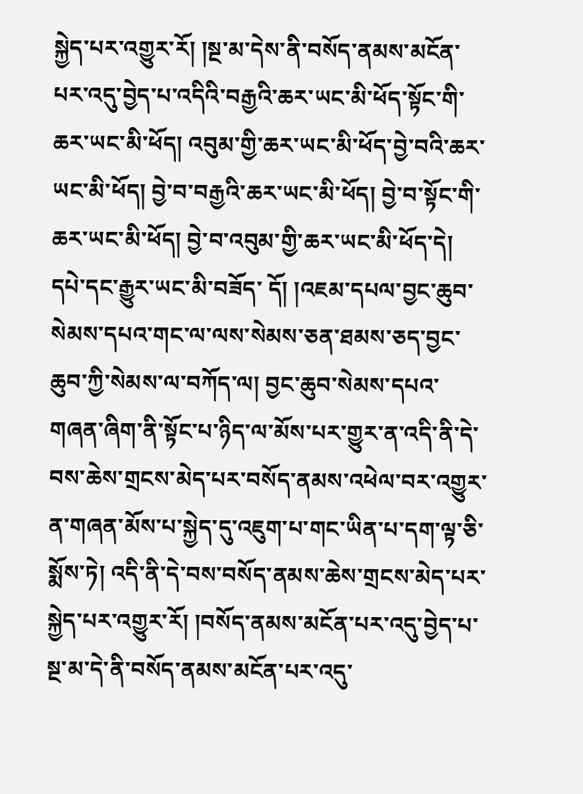སྐྱེད་པར་འགྱུར་རོ། །སྔ་མ་དེས་ནི་བསོད་ནམས་མངོན་པར་འདུ་བྱེད་པ་འདིའི་བརྒྱའི་ཆར་ཡང་མི་ཕོད་སྟོང་གི་ཆར་ཡང་མི་ཕོད། འབུམ་གྱི་ཆར་ཡང་མི་ཕོད་བྱེ་བའི་ཆར་ཡང་མི་ཕོད། བྱེ་བ་བརྒྱའི་ཆར་ཡང་མི་ཕོད། བྱེ་བ་སྟོང་གི་ཆར་ཡང་མི་ཕོད། བྱེ་བ་འབུམ་གྱི་ཆར་ཡང་མི་ཕོད་དེ། དཔེ་དང་རྒྱུར་ཡང་མི་བཟོད་ དོ། །འཇམ་དཔལ་བྱང་ཆུབ་སེམས་དཔའ་གང་ལ་ལས་སེམས་ཅན་ཐམས་ཅད་བྱང་ཆུབ་ཀྱི་སེམས་ལ་བཀོད་ལ། བྱང་ཆུབ་སེམས་དཔའ་གཞན་ཞིག་ནི་སྟོང་པ་ཉིད་ལ་མོས་པར་གྱུར་ན་འདི་ནི་དེ་བས་ཆེས་གྲངས་མེད་པར་བསོད་ནམས་འཕེལ་བར་འགྱུར་ན་གཞན་མོས་པ་སྐྱེད་དུ་འཇུག་པ་གང་ཡིན་པ་དག་ལྟ་ཅི་སྨོས་ཏེ། འདི་ནི་དེ་བས་བསོད་ནམས་ཆེས་གྲངས་མེད་པར་སྐྱེད་པར་འགྱུར་རོ། །བསོད་ནམས་མངོན་པར་འདུ་བྱེད་པ་སྔ་མ་དེ་ནི་བསོད་ནམས་མངོན་པར་འདུ་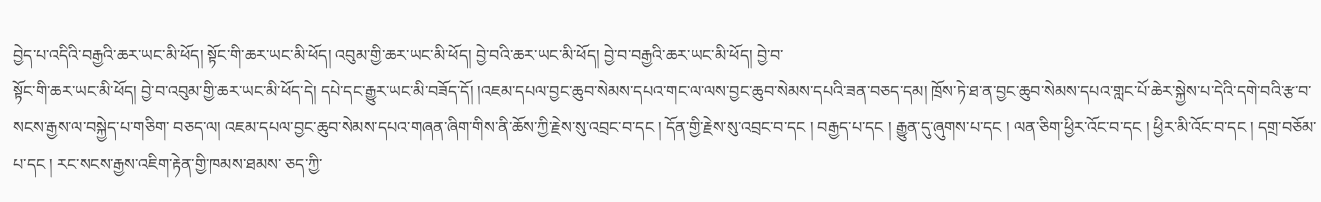བྱེད་པ་འདིའི་བརྒྱའི་ཆར་ཡང་མི་ཕོད། སྟོང་གི་ཆར་ཡང་མི་ཕོད། འབུམ་གྱི་ཆར་ཡང་མི་ཕོད། བྱེ་བའི་ཆར་ཡང་མི་ཕོད། བྱེ་བ་བརྒྱའི་ཆར་ཡང་མི་ཕོད། བྱེ་བ་
སྟོང་གི་ཆར་ཡང་མི་ཕོད། བྱེ་བ་འབུམ་གྱི་ཆར་ཡང་མི་ཕོད་དེ། དཔེ་དང་རྒྱུར་ཡང་མི་བཟོད་དོ། །འཇམ་དཔལ་བྱང་ཆུབ་སེམས་དཔའ་གང་ལ་ལས་བྱང་ཆུབ་སེམས་དཔའི་ཟན་བཅད་དམ། ཁྲོས་ཏེ་ཐ་ན་བྱང་ཆུབ་སེམས་དཔའ་གླང་པོ་ཆེར་སྐྱེས་པ་དེའི་དགེ་བའི་རྩ་བ་སངས་རྒྱས་ལ་བསྐྱེད་པ་གཅིག་ བཅད་ལ། འཇམ་དཔལ་བྱང་ཆུབ་སེམས་དཔའ་གཞན་ཞིག་གིས་ནི་ཆོས་ཀྱི་རྗེས་སུ་འབྲང་བ་དང ། དོན་གྱི་རྗེས་སུ་འབྲང་བ་དང ། བརྒྱད་པ་དང ། རྒྱུན་དུ་ཞུགས་པ་དང ། ལན་ཅིག་ཕྱིར་འོང་བ་དང ། ཕྱིར་མི་འོང་བ་དང ། དགྲ་བཅོམ་པ་དང ། རང་སངས་རྒྱས་འཇིག་རྟེན་གྱི་ཁམས་ཐམས་ ཅད་ཀྱི་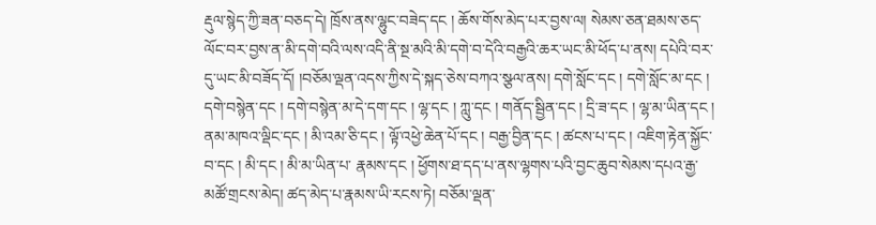རྡུལ་སྙེད་ཀྱི་ཟན་བཅད་དེ། ཁྲོས་ནས་ལྷུང་བཟེད་དང ། ཆོས་གོས་མེད་པར་བྱས་ལ། སེམས་ཅན་ཐམས་ཅད་ལོང་བར་བྱས་ན་མི་དགེ་བའི་ལས་འདི་ནི་སྔ་མའི་མི་དགེ་བ་དེའི་བརྒྱའི་ཆར་ཡང་མི་ཕོད་པ་ནས། དཔེའི་བར་དུ་ཡང་མི་བཟོད་དོ། །བཅོམ་ལྡན་འདས་ཀྱིས་དེ་སྐད་ཅེས་བཀའ་སྩལ་ནས། དགེ་སློང་དང ། དགེ་སློང་མ་དང ། དགེ་བསྙེན་དང ། དགེ་བསྙེན་མ་དེ་དག་དང ། ལྷ་དང ། ཀླུ་དང ། གནོད་སྦྱིན་དང ། དྲི་ཟ་དང ། ལྷ་མ་ཡིན་དང ། ནམ་མཁའ་ལྡིང་དང ། མི་འམ་ཅི་དང ། ལྟོ་འཕྱེ་ཆེན་པོ་དང ། བརྒྱ་བྱིན་དང ། ཚངས་པ་དང ། འཇིག་རྟེན་སྐྱོང་བ་དང ། མི་དང ། མི་མ་ཡིན་པ་ རྣམས་དང ། ཕྱོགས་ཐ་དད་པ་ནས་ལྷགས་པའི་བྱང་ཆུབ་སེམས་དཔའ་རྒྱ་མཚོ་གྲངས་མེད། ཚད་མེད་པ་རྣམས་ཡི་རངས་ཏེ། བཅོམ་ལྡན་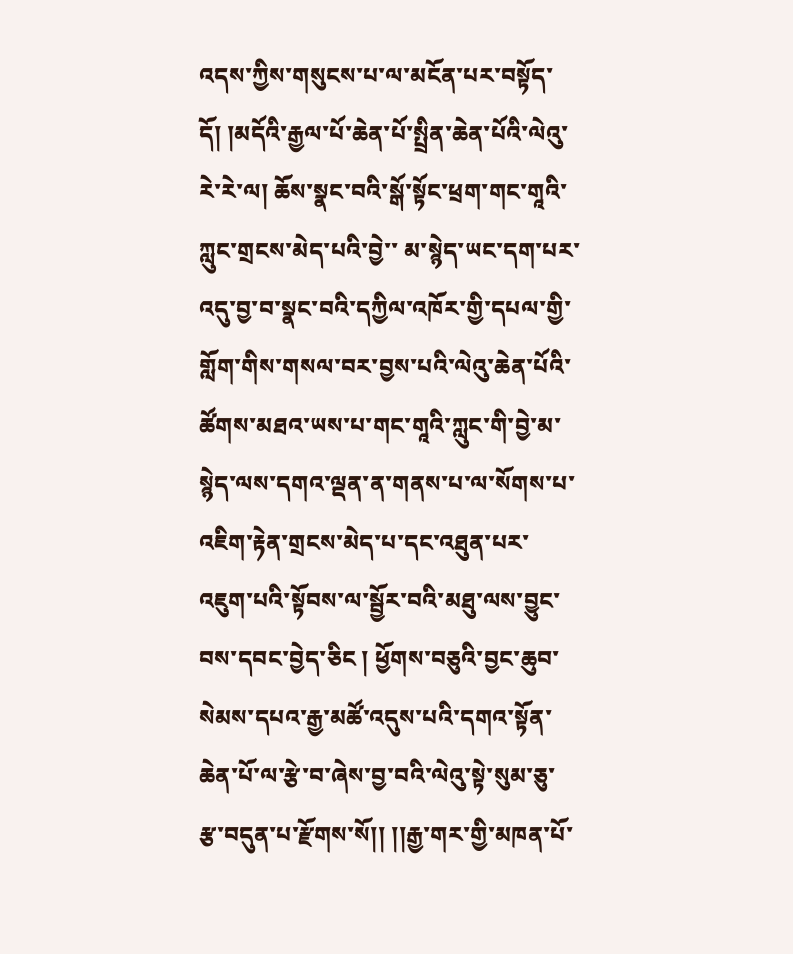འདས་ཀྱིས་གསུངས་པ་ལ་མངོན་པར་བསྟོད་དོ། །མདོའི་རྒྱལ་པོ་ཆེན་པོ་སྤྲིན་ཆེན་པོའི་ལེའུ་རེ་རེ་ལ། ཆོས་སྣང་བའི་སྒོ་སྟོང་ཕྲག་གང་གཱའི་ཀླུང་གྲངས་མེད་པའི་བྱེ་་ མ་སྙེད་ཡང་དག་པར་འདུ་བྱ་བ་སྣང་བའི་དཀྱིལ་འཁོར་གྱི་དཔལ་གྱི་གློག་གིས་གསལ་བར་བྱས་པའི་ལེའུ་ཆེན་པོའི་ཚོགས་མཐའ་ཡས་པ་གང་གཱའི་ཀླུང་གི་བྱེ་མ་སྙེད་ལས་དགའ་ལྡན་ན་གནས་པ་ལ་སོགས་པ་འཇིག་རྟེན་གྲངས་མེད་པ་དང་འཐུན་པར་འཇུག་པའི་སྟོབས་ལ་སྦྱོར་བའི་མཐུ་ལས་བྱུང་བས་དབང་བྱེད་ཅིང ། ཕྱོགས་བཅུའི་བྱང་ཆུབ་སེམས་དཔའ་རྒྱ་མཚོ་འདུས་པའི་དགའ་སྟོན་ཆེན་པོ་ལ་རྩེ་བ་ཞེས་བྱ་བའི་ལེའུ་སྟེ་སུམ་ཅུ་རྩ་བདུན་པ་རྫོགས་སོ།། །།རྒྱ་གར་གྱི་མཁན་པོ་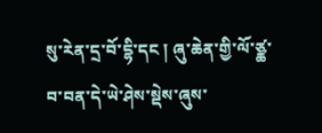སུ་རེན་དྲ་བོ་དྷི་དང ། ཞུ་ཆེན་གྱི་ལོ་ཙྪ་བ་བན་དེ་ཡེ་ཤེས་སྡེས་ཞུས་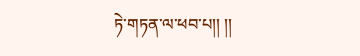ཏེ་གཏན་ལ་ཕབ་པ།། །།